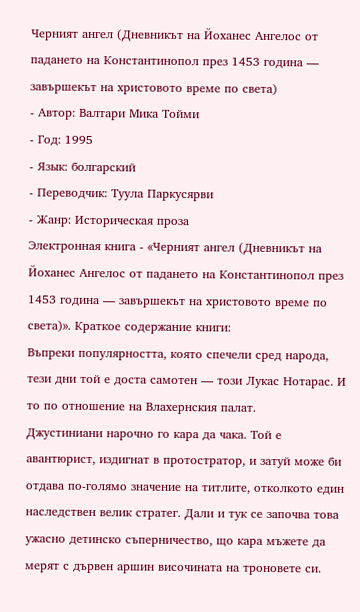Черният ангел (Дневникът на Йоханес Ангелос от падането на Константинопол през 1453 година — завършекът на христовото време по света)
- Автор: Валтари Мика Тойми
- Год: 1995
- Язык: болгарский
- Переводчик: Туула Паркусярви
- Жанр: Историческая проза
Электронная книга - «Черният ангел (Дневникът на Йоханес Ангелос от падането на Константинопол през 1453 година — завършекът на христовото време по света)». Краткое содержание книги:
Въпреки популярността, която спечели сред народа, тези дни той е доста самотен — този Лукас Нотарас. И то по отношение на Влахернския палат.
Джустиниани нарочно го кара да чака. Той е авантюрист, издигнат в протостратор, и затуй може би отдава по-голямо значение на титлите, отколкото един наследствен велик стратег. Дали и тук се започва това ужасно детинско съперничество, що кара мъжете да мерят с дървен аршин височината на троновете си.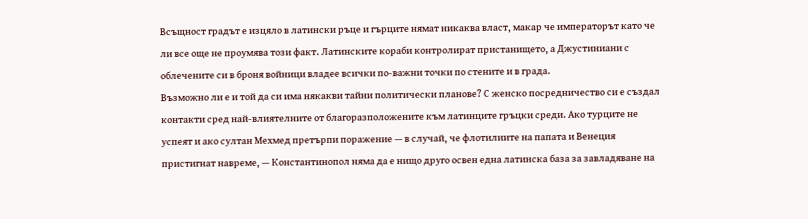Всъщност градът е изцяло в латински ръце и гърците нямат никаква власт, макар че императорът като че ли все още не проумява този факт. Латинските кораби контролират пристанището, а Джустиниани с облечените си в броня войници владее всички по-важни точки по стените и в града.
Възможно ли е и той да си има някакви тайни политически планове? С женско посредничество си е създал контакти сред най-влиятелните от благоразположените към латинците гръцки среди. Ако турците не успеят и ако султан Мехмед претърпи поражение — в случай, че флотилиите на папата и Венеция пристигнат навреме, — Константинопол няма да е нищо друго освен една латинска база за завладяване на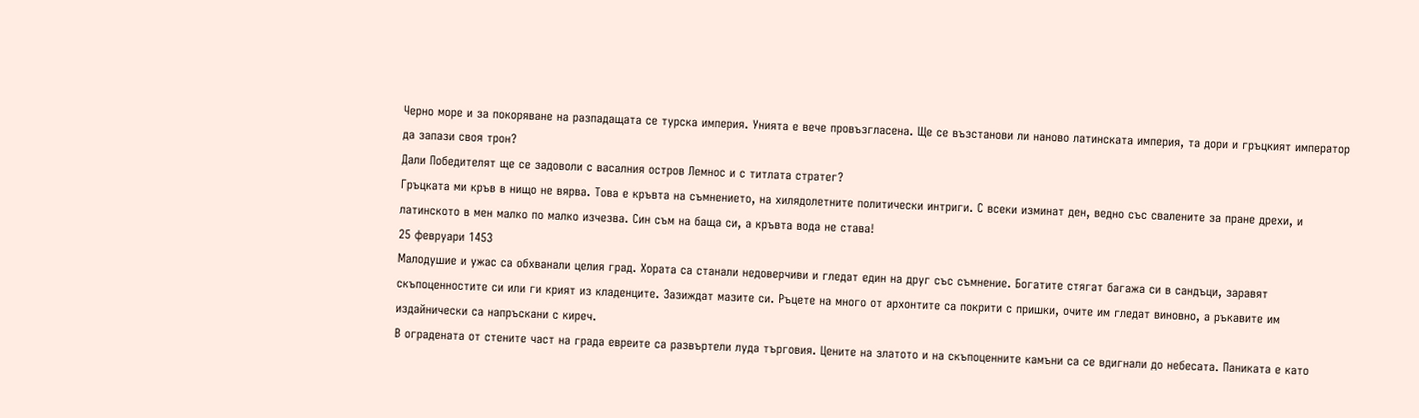Черно море и за покоряване на разпадащата се турска империя. Унията е вече провъзгласена. Ще се възстанови ли наново латинската империя, та дори и гръцкият император да запази своя трон?
Дали Победителят ще се задоволи с васалния остров Лемнос и с титлата стратег?
Гръцката ми кръв в нищо не вярва. Това е кръвта на съмнението, на хилядолетните политически интриги. С всеки изминат ден, ведно със свалените за пране дрехи, и латинското в мен малко по малко изчезва. Син съм на баща си, а кръвта вода не става!
25 февруари 1453
Малодушие и ужас са обхванали целия град. Хората са станали недоверчиви и гледат един на друг със съмнение. Богатите стягат багажа си в сандъци, заравят скъпоценностите си или ги крият из кладенците. Зазиждат мазите си. Ръцете на много от архонтите са покрити с пришки, очите им гледат виновно, а ръкавите им издайнически са напръскани с киреч.
В оградената от стените част на града евреите са развъртели луда търговия. Цените на златото и на скъпоценните камъни са се вдигнали до небесата. Паниката е като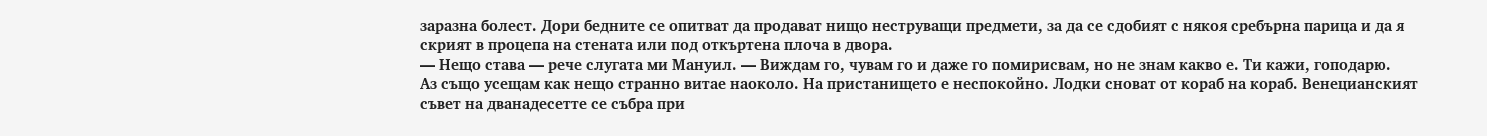заразна болест. Дори бедните се опитват да продават нищо неструващи предмети, за да се сдобият с някоя сребърна парица и да я скрият в процепа на стената или под откъртена плоча в двора.
— Нещо става — рече слугата ми Мануил. — Виждам го, чувам го и даже го помирисвам, но не знам какво е. Ти кажи, гоподарю.
Аз също усещам как нещо странно витае наоколо. На пристанището е неспокойно. Лодки сноват от кораб на кораб. Венецианският съвет на дванадесетте се събра при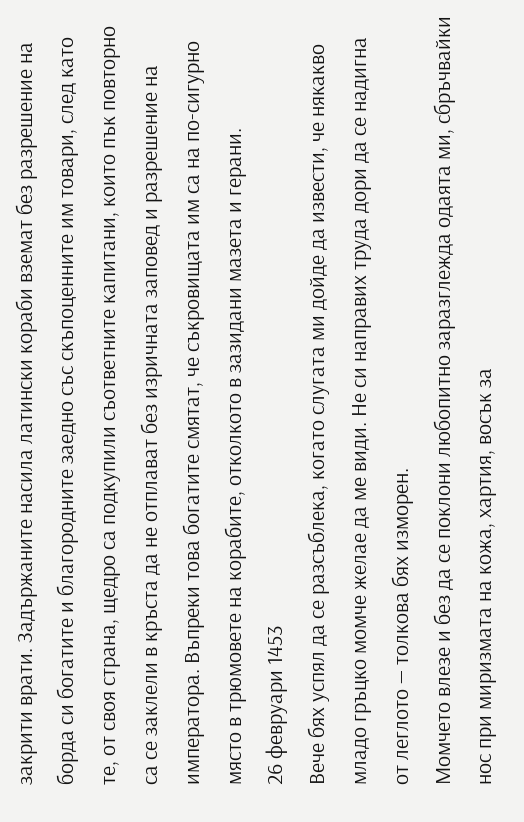закрити врати. Задържаните насила латински кораби вземат без разрешение на борда си богатите и благородните заедно със скъпоценните им товари, след като те, от своя страна, щедро са подкупили съответните капитани, които пък повторно са се заклели в кръста да не отплават без изричната заповед и разрешение на императора. Въпреки това богатите смятат, че съкровищата им са на по-сигурно място в трюмовете на корабите, отколкото в зазидани мазета и герани.
26 февруари 1453
Вече бях успял да се разсъблека, когато слугата ми дойде да извести, че някакво младо гръцко момче желае да ме види. Не си направих труда дори да се надигна от леглото — толкова бях изморен.
Момчето влезе и без да се поклони любопитно заразглежда одаята ми, сбръчвайки нос при миризмата на кожа, хартия, восък за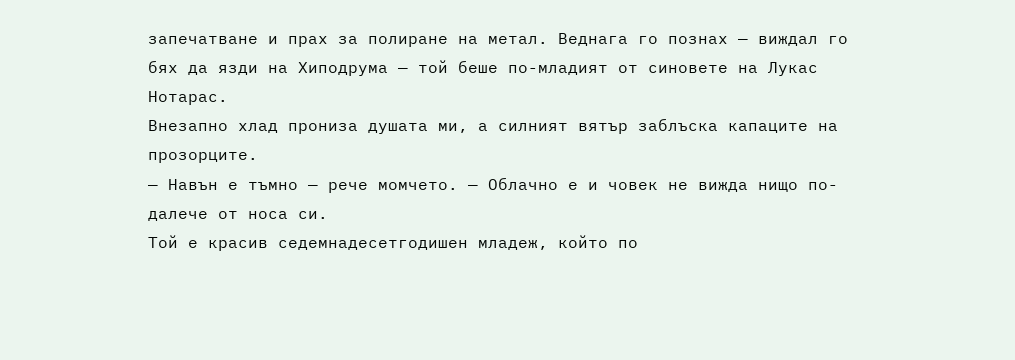запечатване и прах за полиране на метал. Веднага го познах — виждал го бях да язди на Хиподрума — той беше по-младият от синовете на Лукас Нотарас.
Внезапно хлад прониза душата ми, а силният вятър заблъска капаците на прозорците.
— Навън е тъмно — рече момчето. — Облачно е и човек не вижда нищо по-далече от носа си.
Той е красив седемнадесетгодишен младеж, който по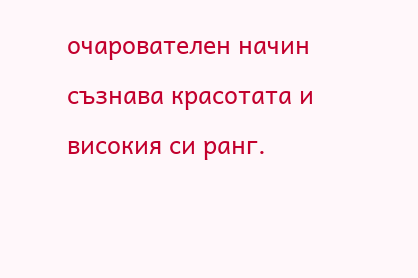очарователен начин съзнава красотата и високия си ранг.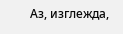Аз, изглежда,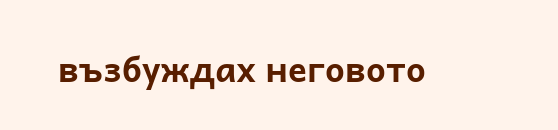възбуждах неговото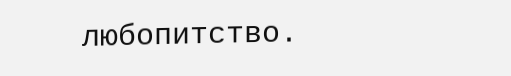любопитство.